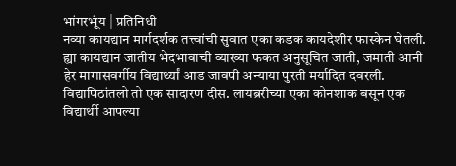भांगरभूंय | प्रतिनिधी
नव्या कायद्यान मार्गदर्शक तत्त्वांची सुवात एका कडक कायदेशीर फास्केन घेतली. ह्या कायद्यान जातीय भेदभावाची व्याख्या फकत अनुसूचित जाती, जमाती आनी हेर मागासवर्गीय विद्यार्थ्यां आड जावपी अन्याया पुरती मर्यादित दवरली.
विद्यापिठांतलो तो एक सादारण दीस. लायब्ररीच्या एका कोनशाक बसून एक विद्यार्थी आपल्या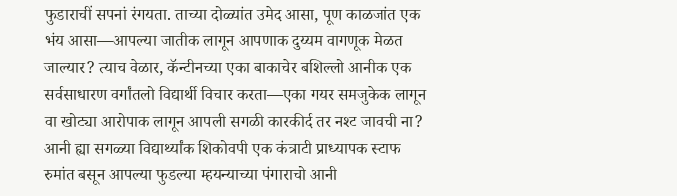फुडाराचीं सपनां रंगयता. ताच्या दोळ्यांत उमेद आसा, पूण काळजांत एक भंय आसा—आपल्या जातीक लागून आपणाक दुय्यम वागणूक मेळत जाल्यार? त्याच वेळार, कॅन्टीनच्या एका बाकाचेर बशिल्लो आनीक एक सर्वसाधारण वर्गांतलो विद्यार्थी विचार करता—एका गयर समजुकेक लागून वा खोट्या आरोपाक लागून आपली सगळी कारकीर्द तर नश्ट जावची ना? आनी ह्या सगळ्या विद्यार्थ्यांक शिकोवपी एक कंत्राटी प्राध्यापक स्टाफ रुमांत बसून आपल्या फुडल्या म्हयन्याच्या पंगाराचो आनी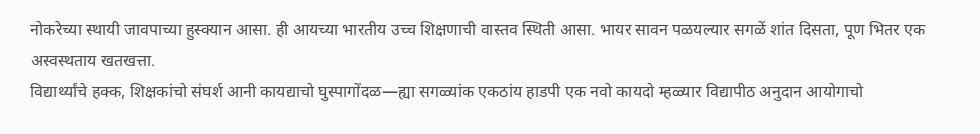नोकरेच्या स्थायी जावपाच्या हुस्क्यान आसा. ही आयच्या भारतीय उच्च शिक्षणाची वास्तव स्थिती आसा. भायर सावन पळयल्यार सगळें शांत दिसता, पूण भितर एक अस्वस्थताय खतखत्ता.
विद्यार्थ्यांचे हक्क, शिक्षकांचो संघर्श आनी कायद्याचो घुस्पागोंदळ—ह्या सगळ्यांक एकठांय हाडपी एक नवो कायदो म्हळ्यार विद्यापीठ अनुदान आयोगाचो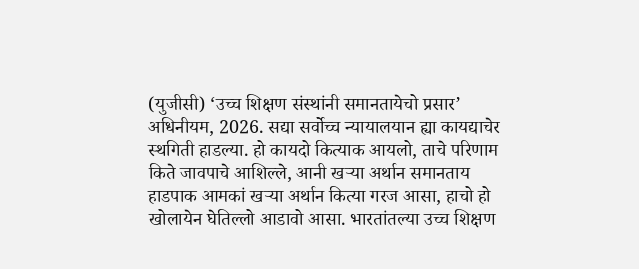(युजीसी) ‘उच्च शिक्षण संस्थांनी समानतायेचो प्रसार’ अधिनीयम, 2026. सद्या सर्वोच्च न्यायालयान ह्या कायद्याचेर स्थगिती हाडल्या. हो कायदो कित्याक आयलो, ताचे परिणाम किते जावपाचे आशिल्ले, आनी खऱ्या अर्थान समानताय हाडपाक आमकां खऱ्या अर्थान कित्या गरज आसा, हाचो हो खोलायेन घेतिल्लो आडावो आसा. भारतांतल्या उच्च शिक्षण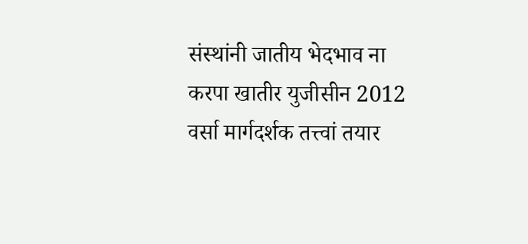संस्थांनी जातीय भेदभाव ना करपा खातीर युजीसीन 2012 वर्सा मार्गदर्शक तत्त्वां तयार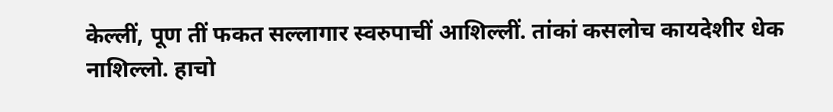केल्लीं, पूण तीं फकत सल्लागार स्वरुपाचीं आशिल्लीं. तांकां कसलोच कायदेशीर धेक नाशिल्लो. हाचो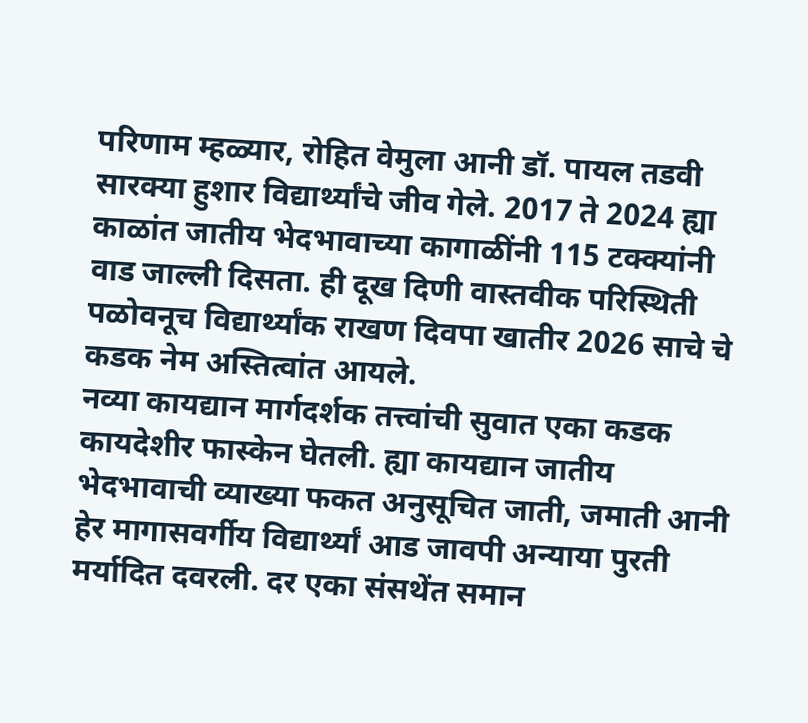परिणाम म्हळ्यार, रोहित वेमुला आनी डॉ. पायल तडवी सारक्या हुशार विद्यार्थ्यांचे जीव गेले. 2017 ते 2024 ह्या काळांत जातीय भेदभावाच्या कागाळींनी 115 टक्क्यांनी वाड जाल्ली दिसता. ही दूख दिणी वास्तवीक परिस्थिती पळोवनूच विद्यार्थ्यांक राखण दिवपा खातीर 2026 साचे चे कडक नेम अस्तित्वांत आयले.
नव्या कायद्यान मार्गदर्शक तत्त्वांची सुवात एका कडक कायदेशीर फास्केन घेतली. ह्या कायद्यान जातीय भेदभावाची व्याख्या फकत अनुसूचित जाती, जमाती आनी हेर मागासवर्गीय विद्यार्थ्यां आड जावपी अन्याया पुरती मर्यादित दवरली. दर एका संसथेंत समान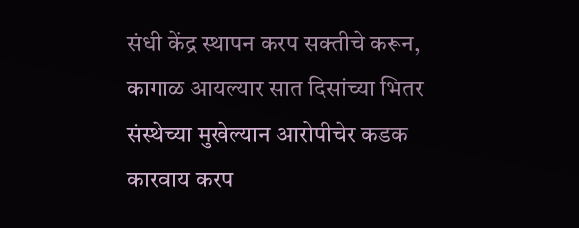संधी केंद्र स्थापन करप सक्तीचे करून, कागाळ आयल्यार सात दिसांच्या भितर संस्थेच्या मुखेल्यान आरोपीचेर कडक कारवाय करप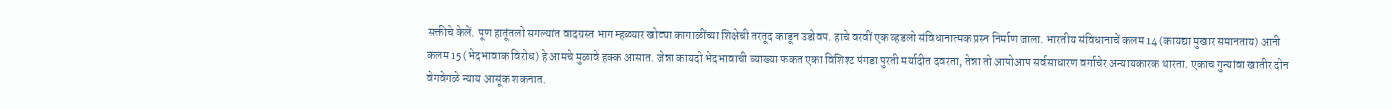सक्तीचे केलें. पूण हातूंतलो सगल्यांत वादग्रस्त भाग म्हळ्यार खोट्या कागाळींच्या शिक्षेची तरतूद काडून उडोवप. हाचे वरवीं एक व्हडलो संविधानात्मक प्रस्न निर्माण जाला. भारतीय संविधानाचें कलम 14 (कायद्या मुखार समानताय) आनी कलम 15 (भेदभावाक विरोध) हे आमचे मुळावे हक्क आसात. जेन्ना कायदो भेदभावाची व्याख्या फकत एका विशिश्ट पंगडा पुरती मर्यादीत दवरता, तेन्ना तो आपोआप सर्वसाधारण वर्गाचेर अन्यायकारक थारता. एकाच गुन्यांवा खातीर दोन वेगवेगळे न्याय आसूंक शकनात.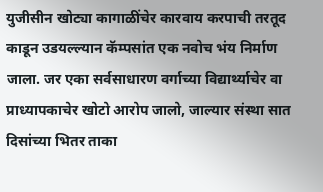युजीसीन खोट्या कागाळींचेर कारवाय करपाची तरतूद काडून उडयल्ल्यान कॅम्पसांत एक नवोच भंय निर्माण जाला. जर एका सर्वसाधारण वर्गाच्या विद्यार्थ्याचेर वा प्राध्यापकाचेर खोटो आरोप जालो, जाल्यार संस्था सात दिसांच्या भितर ताका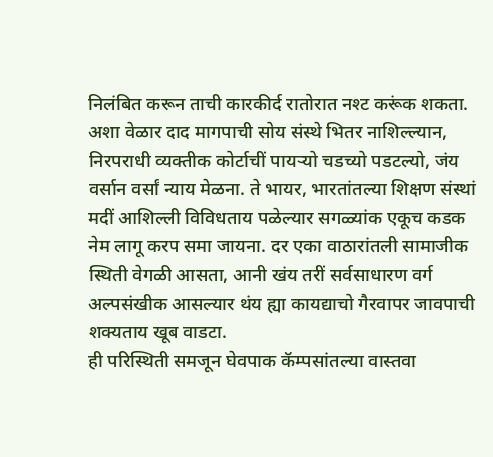निलंबित करून ताची कारकीर्द रातोरात नश्ट करूंक शकता. अशा वेळार दाद मागपाची सोय संस्थे भितर नाशिल्ल्यान, निरपराधी व्यक्तीक कोर्टाचीं पायऱ्यो चडच्यो पडटल्यो, जंय वर्सान वर्सां न्याय मेळना. ते भायर, भारतांतल्या शिक्षण संस्थां मदीं आशिल्ली विविधताय पळेल्यार सगळ्यांक एकूच कडक नेम लागू करप समा जायना. दर एका वाठारांतली सामाजीक स्थिती वेगळी आसता, आनी खंय तरीं सर्वसाधारण वर्ग अल्पसंखीक आसल्यार थंय ह्या कायद्याचो गैरवापर जावपाची शक्यताय खूब वाडटा.
ही परिस्थिती समजून घेवपाक कॅम्पसांतल्या वास्तवा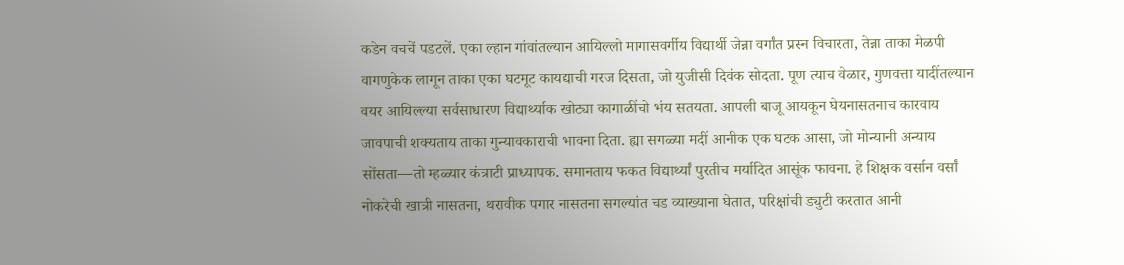कडेन वचचें पडटलें. एका ल्हान गांवांतल्यान आयिल्लो मागासवर्गीय विद्यार्थी जेन्ना वर्गांत प्रस्न विचारता, तेन्ना ताका मेळपी वागणुकेक लागून ताका एका घटमूट कायद्याची गरज दिसता, जो युजीसी दिवंक सोदता. पूण त्याच वेळार, गुणवत्ता यादींतल्यान वयर आयिल्ल्या सर्वसाधारण विद्यार्थ्याक खोट्या कागाळींचो भंय सतयता. आपली बाजू आयकून घेयनासतनाच कारवाय जावपाची शक्यताय ताका गुन्यावकाराची भावना दिता. ह्या सगळ्या मदीं आनीक एक घटक आसा, जो मोन्यानी अन्याय सोंसता—तो म्हळ्यार कंत्राटी प्राध्यापक. समानताय फकत विद्यार्थ्यां पुरतीच मर्यादित आसूंक फावना. हे शिक्षक वर्सान वर्सां नोकरेची खात्री नासतना, थरावीक पगार नासतना सगल्यांत चड व्याख्याना घेतात, परिक्षांची ड्युटी करतात आनी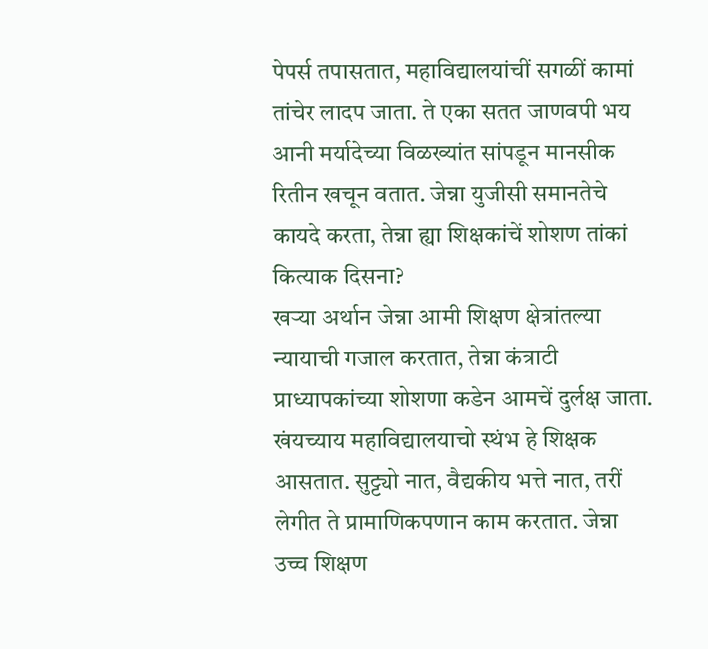पेपर्स तपासतात, महाविद्यालयांचीं सगळीं कामां तांचेर लादप जाता. ते एका सतत जाणवपी भय आनी मर्यादेच्या विळख्यांत सांपडून मानसीक रितीन खचून वतात. जेन्ना युजीसी समानतेचे कायदे करता, तेन्ना ह्या शिक्षकांचें शोशण तांकां कित्याक दिसना?
खऱ्या अर्थान जेन्ना आमी शिक्षण क्षेत्रांतल्या न्यायाची गजाल करतात, तेन्ना कंत्राटी प्राध्यापकांच्या शोशणा कडेन आमचें दुर्लक्ष जाता. खंयच्याय महाविद्यालयाचो स्थंभ हे शिक्षक आसतात. सुट्ट्यो नात, वैद्यकीय भत्ते नात, तरीं लेगीत ते प्रामाणिकपणान काम करतात. जेन्ना उच्च शिक्षण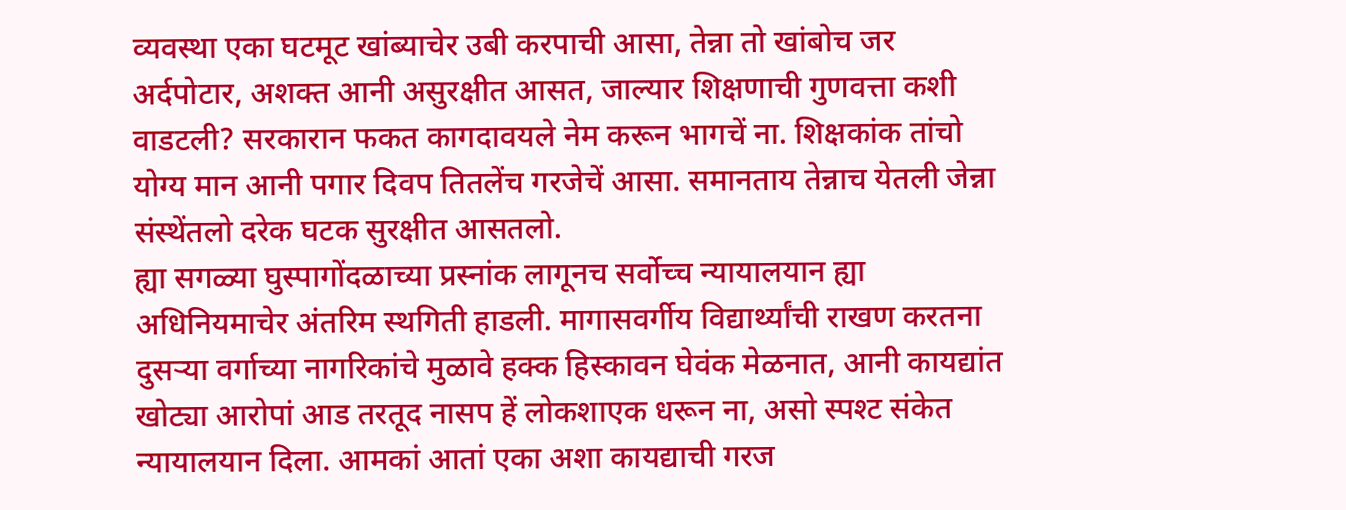व्यवस्था एका घटमूट खांब्याचेर उबी करपाची आसा, तेन्ना तो खांबोच जर अर्दपोटार, अशक्त आनी असुरक्षीत आसत, जाल्यार शिक्षणाची गुणवत्ता कशी वाडटली? सरकारान फकत कागदावयले नेम करून भागचें ना. शिक्षकांक तांचो योग्य मान आनी पगार दिवप तितलेंच गरजेचें आसा. समानताय तेन्नाच येतली जेन्ना संस्थेंतलो दरेक घटक सुरक्षीत आसतलो.
ह्या सगळ्या घुस्पागोंदळाच्या प्रस्नांक लागूनच सर्वोच्च न्यायालयान ह्या अधिनियमाचेर अंतरिम स्थगिती हाडली. मागासवर्गीय विद्यार्थ्यांची राखण करतना दुसऱ्या वर्गाच्या नागरिकांचे मुळावे हक्क हिस्कावन घेवंक मेळनात, आनी कायद्यांत खोट्या आरोपां आड तरतूद नासप हें लोकशाएक धरून ना, असो स्पश्ट संकेत न्यायालयान दिला. आमकां आतां एका अशा कायद्याची गरज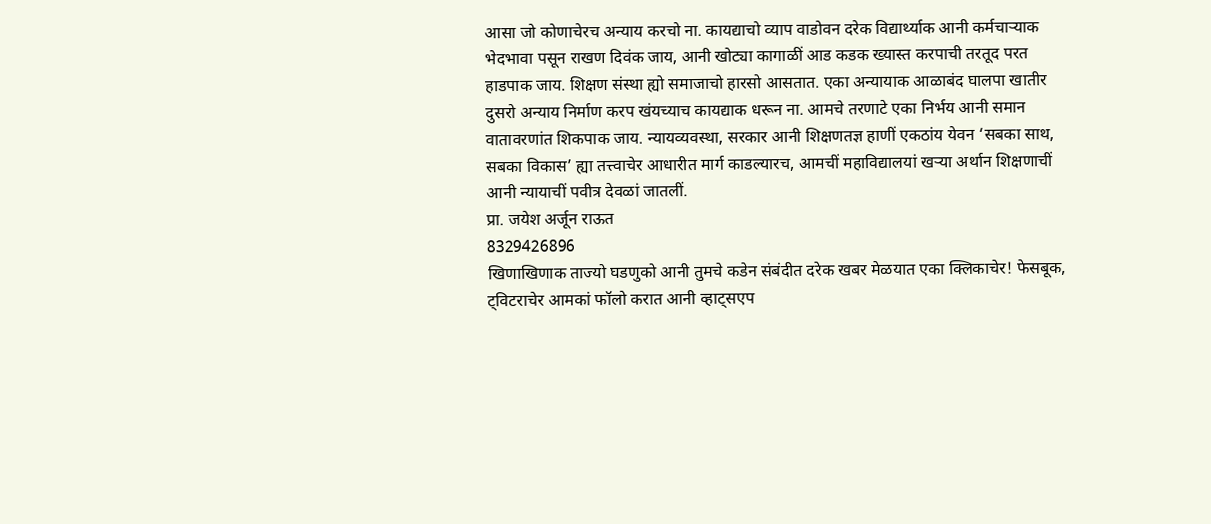आसा जो कोणाचेरच अन्याय करचो ना. कायद्याचो व्याप वाडोवन दरेक विद्यार्थ्याक आनी कर्मचाऱ्याक भेदभावा पसून राखण दिवंक जाय, आनी खोट्या कागाळीं आड कडक ख्यास्त करपाची तरतूद परत हाडपाक जाय. शिक्षण संस्था ह्यो समाजाचो हारसो आसतात. एका अन्यायाक आळाबंद घालपा खातीर दुसरो अन्याय निर्माण करप खंयच्याच कायद्याक धरून ना. आमचे तरणाटे एका निर्भय आनी समान वातावरणांत शिकपाक जाय. न्यायव्यवस्था, सरकार आनी शिक्षणतज्ञ हाणीं एकठांय येवन ‘सबका साथ, सबका विकास’ ह्या तत्त्वाचेर आधारीत मार्ग काडल्यारच, आमचीं महाविद्यालयां खऱ्या अर्थान शिक्षणाचीं आनी न्यायाचीं पवीत्र देवळां जातलीं.
प्रा. जयेश अर्जून राऊत
8329426896
खिणाखिणाक ताज्यो घडणुको आनी तुमचे कडेन संबंदीत दरेक खबर मेळयात एका क्लिकाचेर! फेसबूक, ट्विटराचेर आमकां फॉलो करात आनी व्हाट्सएप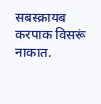सबस्क्रायब करपाक विसरूं नाकात.